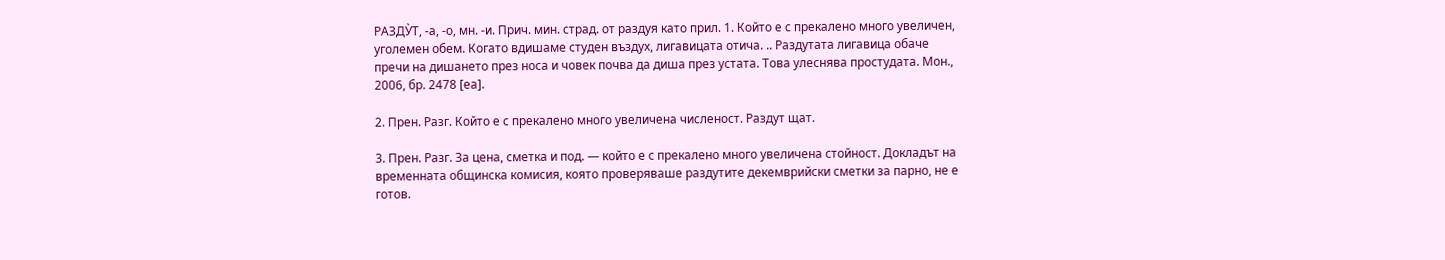РАЗДУ̀Т, -а, -о, мн. -и. Прич. мин. страд. от раздуя като прил. 1. Който е с прекалено много увеличен, уголемен обем. Когато вдишаме студен въздух, лигавицата отича. .. Раздутата лигавица обаче пречи на дишането през носа и човек почва да диша през устата. Това улеснява простудата. Мон., 2006, бр. 2478 [еа].

2. Прен. Разг. Който е с прекалено много увеличена численост. Раздут щат.

3. Прен. Разг. За цена, сметка и под. — който е с прекалено много увеличена стойност. Докладът на временната общинска комисия, която проверяваше раздутите декемврийски сметки за парно, не е готов.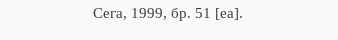Сега, 1999, бр. 51 [еа].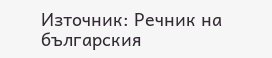Източник: Речник на българския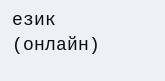език (онлайн)